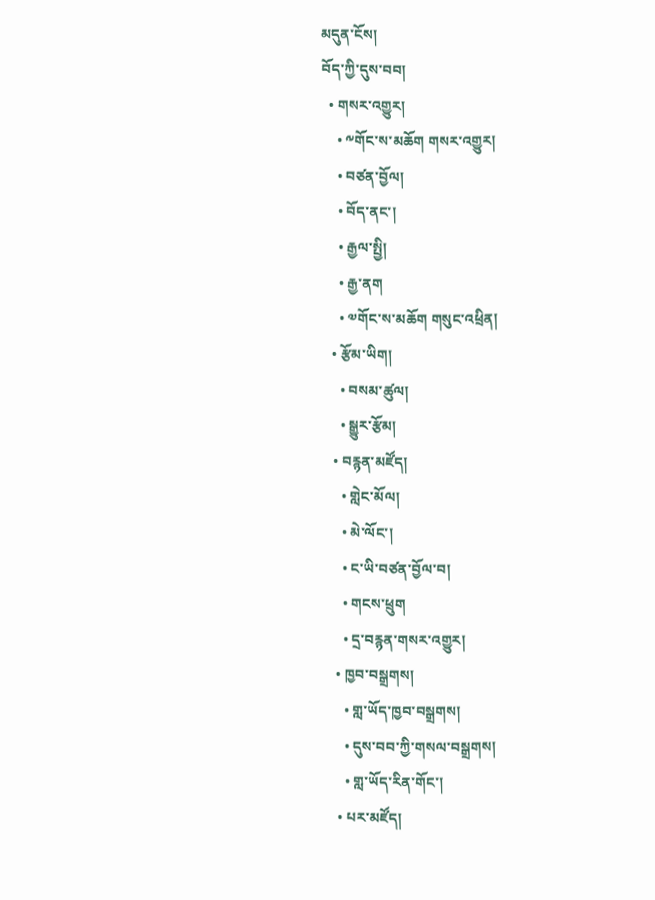མདུན་ངོས།
བོད་ཀྱི་དུས་བབ།
  • གསར་འགྱུར།
    • ༸གོང་ས་མཆོག གསར་འགྱུར།
    • བཙན་བྱོལ།
    • བོད་ནང་།
    • རྒྱལ་སྤྱི།
    • རྒྱ་ནག
    • ༧གོང་ས་མཆོག གསུང་འཕྲིན།
  • རྩོམ་ཡིག།
    • བསམ་ཚུལ།
    • སྒྱུར་རྩོམ།
  • བརྙན་མཛོད།
    • གླེང་མོལ།
    • མེ་ལོང་།
    • ང་ཡི་བཙན་བྱོལ་བ།
    • གངས་ཕྲུག
    • དྲ་བརྙན་གསར་འགྱུར།
  • ཁྱབ་བསྒྲགས།
    • གླ་ཡོད་ཁྱབ་བསྒྲགས།
    • དུས་བབ་ཀྱི་གསལ་བསྒྲགས།
    • གླ་ཡོད་རིན་གོང་།
  • པར་མཛོད།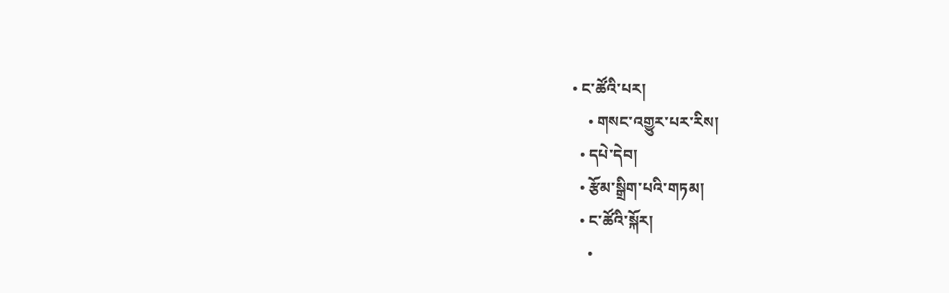• ང་ཚོའི་པར།
    • གསང་འགྱུར་པར་རིས།
  • དཔེ་དེབ།
  • རྩོམ་སྒྲིག་པའི་གཏམ།
  • ང་ཚོའི་སྐོར།
    •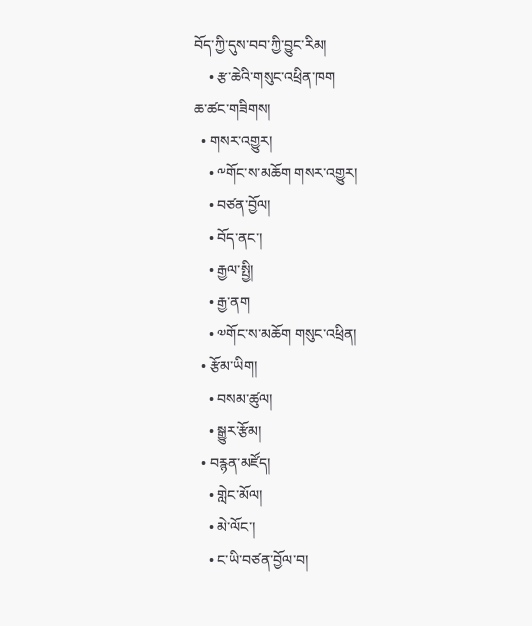བོད་ཀྱི་དུས་བབ་ཀྱི་བྱུང་རིམ།
    • རྩ་ཆེའི་གསུང་འཕྲིན་ཁག
ཆ་ཚང་གཟིགས།
  • གསར་འགྱུར།
    • ༸གོང་ས་མཆོག གསར་འགྱུར།
    • བཙན་བྱོལ།
    • བོད་ནང་།
    • རྒྱལ་སྤྱི།
    • རྒྱ་ནག
    • ༧གོང་ས་མཆོག གསུང་འཕྲིན།
  • རྩོམ་ཡིག།
    • བསམ་ཚུལ།
    • སྒྱུར་རྩོམ།
  • བརྙན་མཛོད།
    • གླེང་མོལ།
    • མེ་ལོང་།
    • ང་ཡི་བཙན་བྱོལ་བ།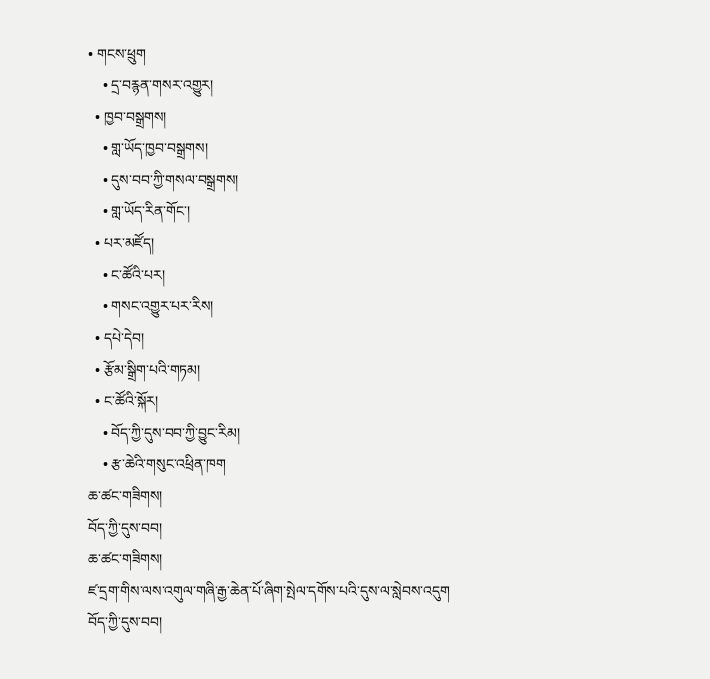• གངས་ཕྲུག
    • དྲ་བརྙན་གསར་འགྱུར།
  • ཁྱབ་བསྒྲགས།
    • གླ་ཡོད་ཁྱབ་བསྒྲགས།
    • དུས་བབ་ཀྱི་གསལ་བསྒྲགས།
    • གླ་ཡོད་རིན་གོང་།
  • པར་མཛོད།
    • ང་ཚོའི་པར།
    • གསང་འགྱུར་པར་རིས།
  • དཔེ་དེབ།
  • རྩོམ་སྒྲིག་པའི་གཏམ།
  • ང་ཚོའི་སྐོར།
    • བོད་ཀྱི་དུས་བབ་ཀྱི་བྱུང་རིམ།
    • རྩ་ཆེའི་གསུང་འཕྲིན་ཁག
ཆ་ཚང་གཟིགས།
བོད་ཀྱི་དུས་བབ།
ཆ་ཚང་གཟིགས།
ཛ་དྲག་གིས་ལས་འགུལ་གཞི་རྒྱ་ཆེན་པོ་ཞིག་སྤེལ་དགོས་པའི་དུས་ལ་སླེབས་འདུག
བོད་ཀྱི་དུས་བབ།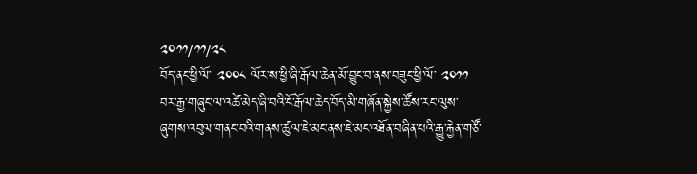༢༠༡༡/༡༡/༢༨
བོད་ནང་ཕྱི་ལོ་ ༢༠༠༨ ལོར་ས་ཕྱི་ཞི་རྒོལ་ཆེན་མོ་བྱུང་བ་ནས་བཟུང་ཕྱི་ལོ་ ༢༠༡༡ བར་རྒྱ་གཞུང་ལ་འཚེ་མེད་ཞི་བའི་ངོ་རྒོལ་ཆེད་བོད་མི་གཞོན་སྐྱེས་ཚོས་རང་ལུས་ཞུགས་འབུལ་གནང་བའི་གནས་ཚུལ་ཇེ་མང་ནས་ཇེ་མང་འཐོན་བཞིན་པའི་རྒྱུ་རྐྱེན་གཙོ་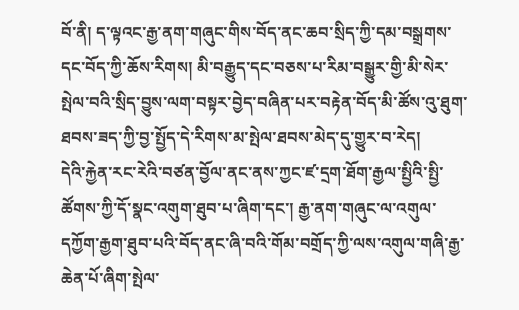བོ་ནི། ད་ལྟའང་རྒྱ་ནག་གཞུང་གིས་བོད་ནང་ཆབ་སྲིད་ཀྱི་དམ་བསྒྲགས་དང་བོད་ཀྱི་ཆོས་རིགས། མི་བརྒྱུད་དང་བཅས་པ་རིམ་བསྒྱུར་གྱི་མི་སེར་སྤེལ་བའི་སྲིད་བྱུས་ལག་བསྟར་བྱེད་བཞིན་པར་བརྟེན་བོད་མི་ཚོས་འུ་ཐུག་ཐབས་ཟད་ཀྱི་བྱ་སྤྱོད་དེ་རིགས་མ་སྤེལ་ཐབས་མེད་དུ་གྱུར་བ་རེད།
དེའི་རྐྱེན་རང་རེའི་བཙན་བྱོལ་ནང་ནས་ཀྱང་ཛ་དྲག་ཐོག་རྒྱལ་སྤྱིའི་སྤྱི་ཚོགས་ཀྱི་དོ་སྣང་འགུག་ཐུབ་པ་ཞིག་དང་། རྒྱ་ནག་གཞུང་ལ་འགུལ་དཀྱོག་རྒྱག་ཐུབ་པའི་བོད་ནང་ཞི་བའི་གོམ་བགྲོད་ཀྱི་ལས་འགུལ་གཞི་རྒྱ་ཆེན་པོ་ཞིག་སྤེལ་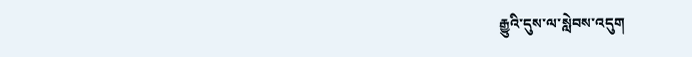རྒྱུའི་དུས་ལ་སླེབས་འདུག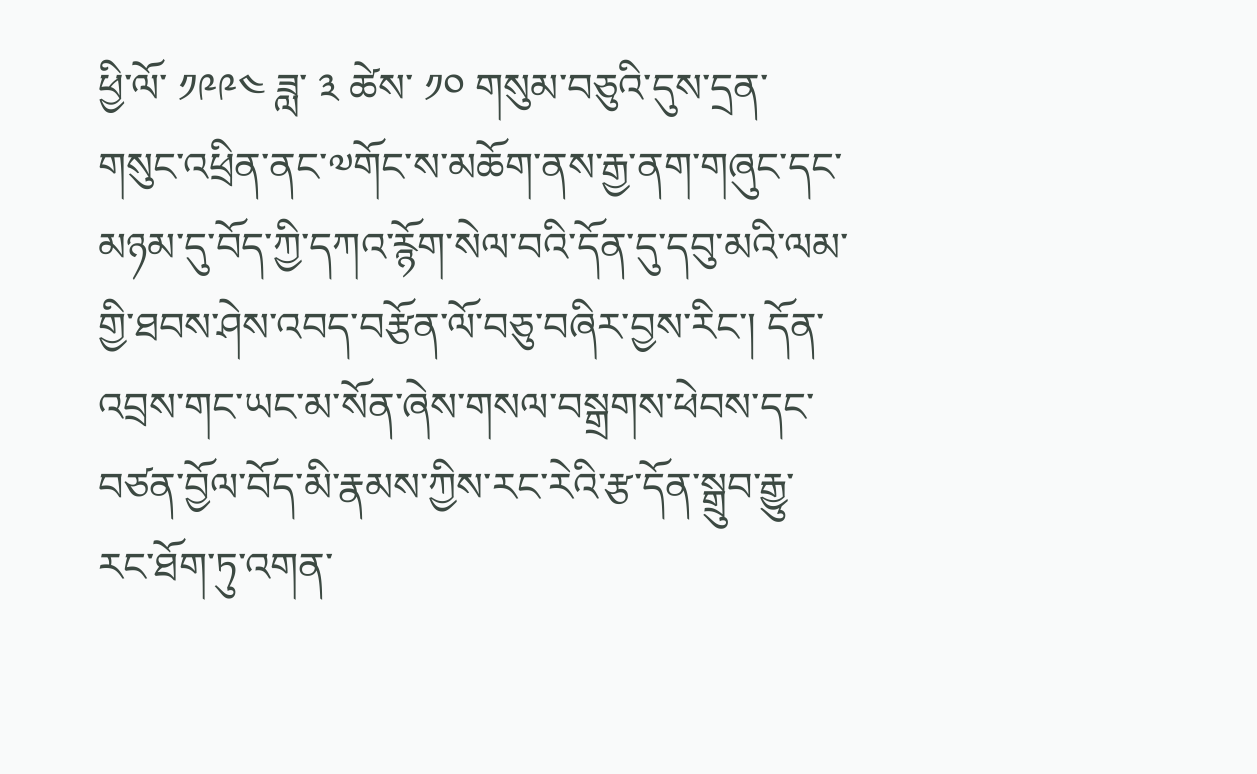ཕྱི་ལོ་ ༡༩༩༤ ཟླ་ ༣ ཚེས་ ༡༠ གསུམ་བཅུའི་དུས་དྲན་གསུང་འཕྲིན་ནང་༧གོང་ས་མཆོག་ནས་རྒྱ་ནག་གཞུང་དང་མཉམ་དུ་བོད་ཀྱི་དཀའ་རྙོག་སེལ་བའི་དོན་དུ་དབུ་མའི་ལམ་གྱི་ཐབས་ཤེས་འབད་བརྩོན་ལོ་བཅུ་བཞིར་བྱས་རིང་། དོན་འབྲས་གང་ཡང་མ་སོན་ཞེས་གསལ་བསྒྲགས་ཕེབས་དང་བཙན་བྱོལ་བོད་མི་རྣམས་ཀྱིས་རང་རེའི་རྩ་དོན་སྒྲུབ་རྒྱུ་རང་ཐོག་ཏུ་འགན་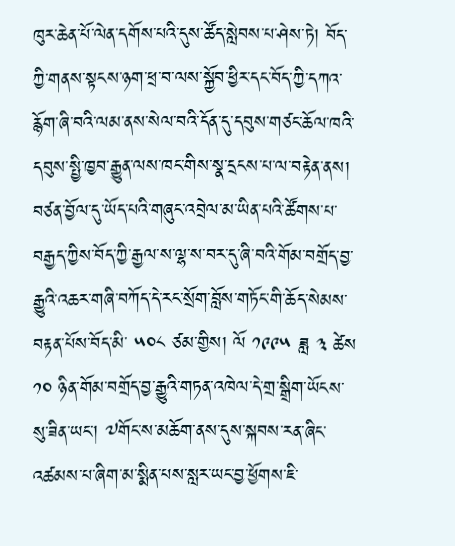ཁུར་ཆེན་པོ་ལེན་དགོས་པའི་དུས་ཚོད་སླེབས་པ་ཤེས་ཏེ། བོད་ཀྱི་གནས་སྟངས་ཉག་ཕྲ་བ་ལས་སྐྱོབ་ཕྱིར་དང་བོད་ཀྱི་དཀའ་རྙོག་ཞི་བའི་ལམ་ནས་སེལ་བའི་དོན་དུ་དབུས་གཙང་ཆོལ་ཁའི་དབུས་སྤྱི་ཁྱབ་རྒྱུན་ལས་ཁང་གིས་སྣ་དྲངས་པ་ལ་བརྟེན་ནས། བཙན་བྱོལ་དུ་ཡོད་པའི་གཞུང་འབྲེལ་མ་ཡིན་པའི་ཚོགས་པ་བརྒྱད་ཀྱིས་བོད་ཀྱི་རྒྱལ་ས་ལྷ་ས་བར་དུ་ཞི་བའི་གོམ་བགྲོད་བྱ་རྒྱུའི་འཆར་གཞི་བཀོད་དེ་རང་སྲོག་བློས་གཏོང་གི་ཆོད་སེམས་བརྟན་པོས་བོད་མི་ ༥༠༨ ཙམ་གྱིས། ལོ ༡༩༩༥ ཟླ ༣ ཚེས ༡༠ ཉིན་གོམ་བགྲོད་བྱ་རྒྱུའི་གཏན་འཁེལ་དེ་གྲ་སྒྲིག་ཡོངས་སུ་ཟིན་ཡང་། ༧གོང་ས་མཆོག་ནས་དུས་སྐབས་རན་ཞིང་འཚམས་པ་ཞིག་མ་སྨིན་པས་སླར་ཡང་བྱ་ཕྱོགས་ཇི་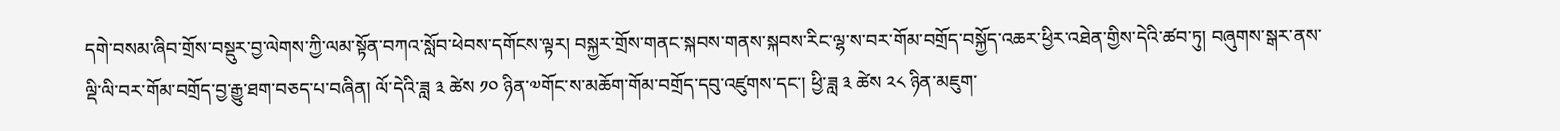དགེ་བསམ་ཞིབ་གྲོས་བསྡུར་བྱ་ལེགས་ཀྱི་ལམ་སྟོན་བཀའ་སློབ་ཕེབས་དགོངས་ལྟར། བསྐྱར་གྲོས་གནང་སྐབས་གནས་སྐབས་རིང་ལྷ་ས་བར་གོམ་བགྲོད་བསྐྱོད་འཆར་ཕྱིར་འཐེན་གྱིས་དེའི་ཚབ་ཏུ། བཞུགས་སྒར་ནས་ལྡི་ལི་བར་གོམ་བགྲོད་བྱ་རྒྱུ་ཐག་བཅད་པ་བཞིན། ལོ་དེའི་ཟླ ༣ ཚེས ༡༠ ཉིན་༧གོང་ས་མཆོག་གོམ་བགྲོད་དབུ་འཛུགས་དང་། ཕྱི་ཟླ ༣ ཚེས ༢༨ ཉིན་མཇུག་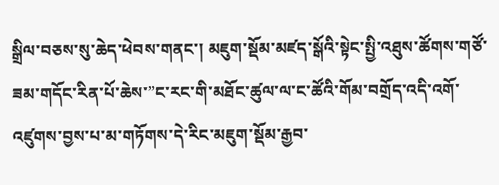སྒྲིལ་བཅས་སུ་ཆེད་ཕེབས་གནང་། མཇུག་སྡོམ་མཛད་སྒོའི་སྟེང་སྤྱི་འཐུས་ཚོགས་གཙོ་ཟམ་གདོང་རིན་པོ་ཆེས་”ང་རང་གི་མཐོང་ཚུལ་ལ་ང་ཚོའི་གོམ་བགྲོད་འདི་འགོ་འཛུགས་བྱས་པ་མ་གཏོགས་དེ་རིང་མཇུག་སྡོམ་རྒྱབ་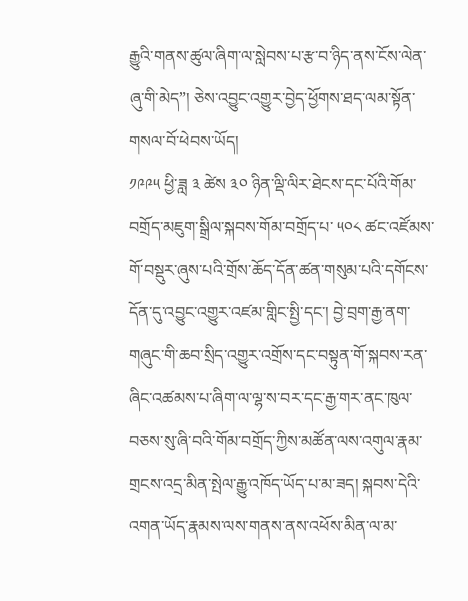རྒྱུའི་གནས་ཚུལ་ཞིག་ལ་སླེབས་པ་རྩ་བ་ཉིད་ནས་ངོས་ལེན་ཞུ་གི་མེད”། ཅེས་འབྱུང་འགྱུར་བྱེད་ཕྱོགས་ཐད་ལམ་སྟོན་གསལ་བོ་ཕེབས་ཡོད།
༡༩༩༥ ཕྱི་ཟླ ༣ ཚེས ༣༠ ཉིན་ལྡི་ལིར་ཐེངས་དང་པོའི་གོམ་བགྲོད་མཇུག་སྒྲིལ་སྐབས་གོམ་བགྲོད་པ་ ༥༠༨ ཚང་འཛོམས་གོ་བསྡུར་ཞུས་པའི་གྲོས་ཆོད་དོན་ཚན་གསུམ་པའི་དགོངས་དོན་དུ་འབྱུང་འགྱུར་འཛམ་གླིང་སྤྱི་དང་། བྱེ་བྲག་རྒྱ་ནག་གཞུང་གི་ཆབ་སྲིད་འགྱུར་འགྲོས་དང་བསྟུན་གོ་སྐབས་རན་ཞིང་འཚམས་པ་ཞིག་ལ་ལྷ་ས་བར་དང་རྒྱ་གར་ནང་ཁུལ་བཅས་སུ་ཞི་བའི་གོམ་བགྲོད་ཀྱིས་མཚོན་ལས་འགུལ་རྣམ་གྲངས་འདྲ་མིན་སྤེལ་རྒྱུ་འཁོད་ཡོད་པ་མ་ཟད། སྐབས་དེའི་འགན་ཡོད་རྣམས་ལས་གནས་ནས་འཕོས་མིན་ལ་མ་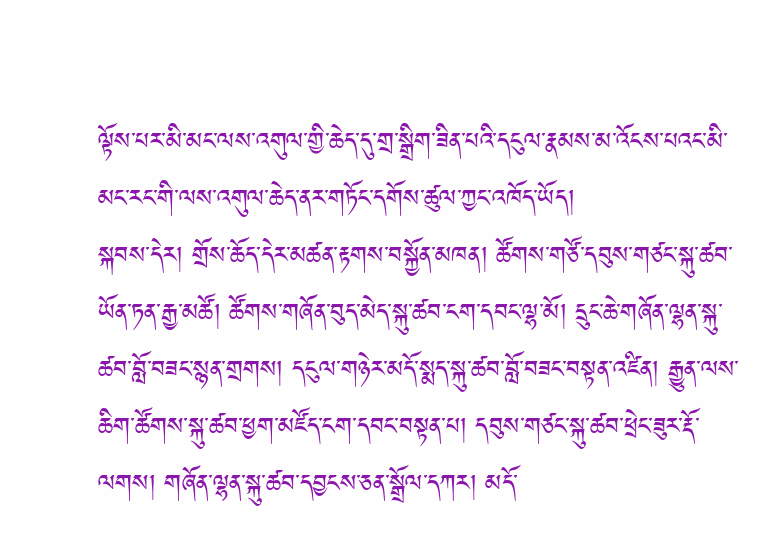ལྟོས་པར་མི་མང་ལས་འགུལ་གྱི་ཆེད་དུ་གྲ་སྒྲིག་ཟིན་པའི་དངུལ་རྣམས་མ་འོངས་པའང་མི་མང་རང་གི་ལས་འགུལ་ཆེད་ནར་གཏོང་དགོས་ཚུལ་ཀྱང་འཁོད་ཡོད།
སྐབས་དེར། གྲོས་ཆོད་དེར་མཚན་རྟགས་བསྐྱོན་མཁན། ཚོགས་གཙོ་དབུས་གཙང་སྐུ་ཚབ་ཡོན་ཏན་རྒྱ་མཚོ། ཚོགས་གཞོན་བུད་མེད་སྐུ་ཚབ་ངག་དབང་ལྷ་མོ། དྲུང་ཆེ་གཞོན་ལྷན་སྐུ་ཚབ་བློ་བཟང་སྙན་གྲགས། དངུལ་གཉེར་མདོ་སྨད་སྐུ་ཚབ་བློ་བཟང་བསྟན་འཛིན། རྒྱུན་ལས་ཆིག་ཚོགས་སྐུ་ཚབ་ཕྱག་མཛོད་ངག་དབང་བསྟན་པ། དབུས་གཙང་སྐུ་ཚབ་ཕྲེང་ཟུར་རྡོ་ལགས། གཞོན་ལྷན་སྐུ་ཚབ་དབྱངས་ཅན་སྒྲོལ་དཀར། མདོ་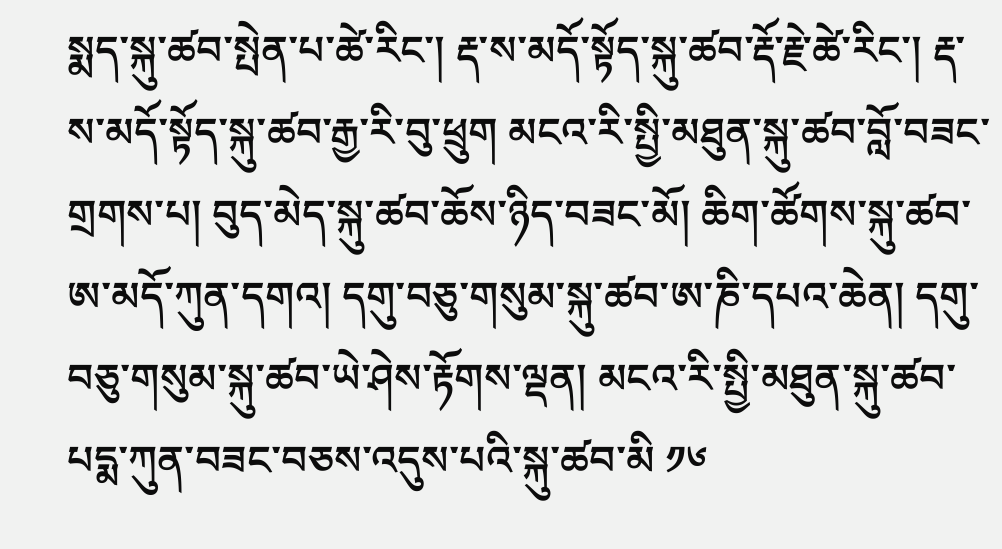སྨད་སྐུ་ཚབ་སྤེན་པ་ཚེ་རིང་། རྡ་ས་མདོ་སྟོད་སྐུ་ཚབ་རྡོ་རྗེ་ཚེ་རིང་། རྡ་ས་མདོ་སྟོད་སྐུ་ཚབ་རྒྱ་རི་བུ་ཕྲུག མངའ་རི་སྤྱི་མཐུན་སྐུ་ཚབ་བློ་བཟང་གྲགས་པ། བུད་མེད་སྐུ་ཚབ་ཆོས་ཉིད་བཟང་མོ། ཆིག་ཚོགས་སྐུ་ཚབ་ཨ་མདོ་ཀུན་དགའ། དགུ་བཅུ་གསུམ་སྐུ་ཚབ་ཨ་ཎི་དཔའ་ཆེན། དགུ་བཅུ་གསུམ་སྐུ་ཚབ་ཡེ་ཤེས་རྟོགས་ལྡན། མངའ་རི་སྤྱི་མཐུན་སྐུ་ཚབ་པདྨ་ཀུན་བཟང་བཅས་འདུས་པའི་སྐུ་ཚབ་མི ༡༦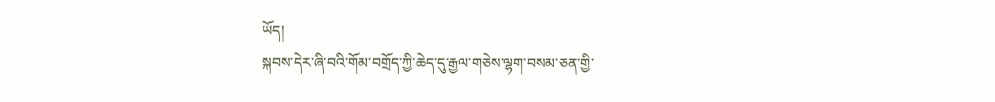ཡོད།
སྐབས་དེར་ཞི་བའི་གོམ་བགྲོད་ཀྱི་ཆེད་དུ་རྒྱལ་གཅེས་ལྷག་བསམ་ཅན་གྱི་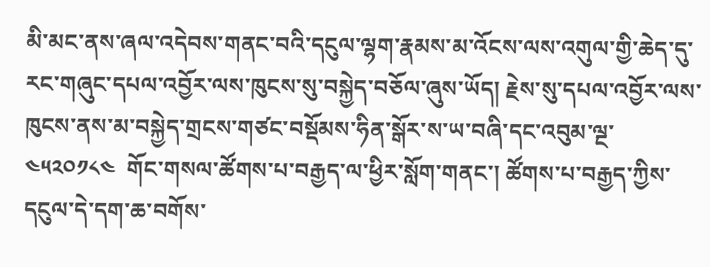མི་མང་ནས་ཞལ་འདེབས་གནང་བའི་དངུལ་ལྷག་རྣམས་མ་འོངས་ལས་འགུལ་གྱི་ཆེད་དུ་རང་གཞུང་དཔལ་འབྱོར་ལས་ཁུངས་སུ་བསྐྱེད་བཅོལ་ཞུས་ཡོད། རྗེས་སུ་དཔལ་འབྱོར་ལས་ཁུངས་ནས་མ་བསྐྱེད་གྲངས་གཙང་བསྡོམས་ཧིན་སྒོར་ས་ཡ་བཞི་དང་འབུམ་ལྔ་ ༤༥༢༠༡༨༤  གོང་གསལ་ཚོགས་པ་བརྒྱད་ལ་ཕྱིར་སློག་གནང་། ཚོགས་པ་བརྒྱད་ཀྱིས་དངུལ་དེ་དག་ཆ་བགོས་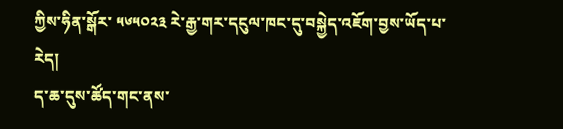ཀྱིས་ཧིན་སྒོར་ ༥༦༥༠༢༣ རེ་རྒྱ་གར་དངུལ་ཁང་དུ་བསྐྱེད་འཇོག་བྱས་ཡོད་པ་རེད།
ད་ཆ་དུས་ཚོད་གང་ནས་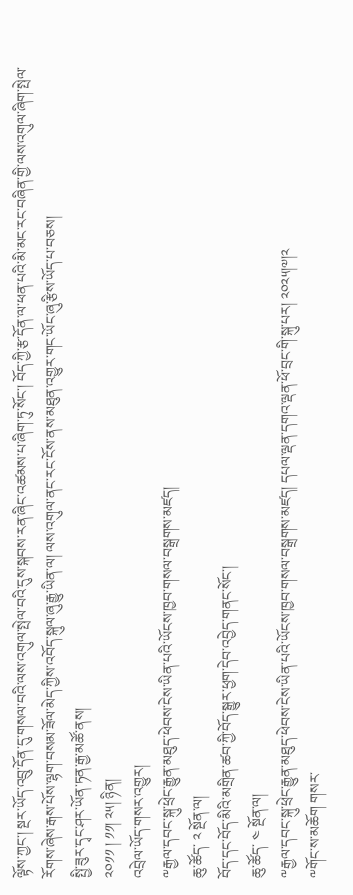ལྟོས་ཀྱང་། སྔར་ཡོད་འབྲུ་དོན་དུ་གསལ་བའི་ལས་འགུལ་སྤེལ་བའི་དུས་སྐབས་རན་ཞིང་འཚམས་པ་ཞིག་ཏུ་སོང་། བོད་ཀྱི་རྩ་དོན་ལ་ཕན་པའི་མི་མང་རང་བཞིན་གྱི་ལས་འགུལ་ཞིག་སྤེལ་རོགས་ཞེས་རྒས་པོས་ལྷག་བསམ་ཟོལ་མེད་ཀྱིས་འབོད་སྐུལ་ཞུ་རྒྱུ་ཡིན་ལ། ལས་འགུལ་ནང་རང་ངོས་ནས་མཐུན་འགྱུར་གང་ཡོང་ཞུ་རྩིས་ཡོད་པ་བཅས།
སྤྱི་ཟུར་དྭང་ཤར་ཡོན་ཏན་རྒྱ་མཚོ་ནས།
༢༠༡༡ ། ༡༡། ༢༥། ཉིན།
འབྲེལ་ཡོད་གསར་འགྱུར།
༸རྒྱལ་དབང་སྐུ་ཕྲེང་རྒྱུན་མཐུད་ཕེབས་ངེས་ཡིན་པའི་ཡོངས་ཁྱབ་གསལ་བསྒྲགས་མཛད།
ཆུ་ཚོད་ ༢ སྔོན་ལ།
བོད་དང་བོད་མིའི་མགྲིན་ཚབ་ཀྱི་བོད་སྒྱུར་ཕྱག་དེབ་འབྱེད་གནང་སོང་།
ཆུ་ཚོད་ ༤ སྔོན་ལ།
༸རྒྱལ་དབང་སྐུ་ཕྲེང་རྒྱུན་མཐུད་ཕེབས་ངེས་ཡིན་པའི་ཡོངས་ཁྱབ་གསལ་བསྒྲགས་མཛད། དཔལ་ལྡན་དགའ་ལྡན་ཕོ་བྲང་གི་སྐུ་པར། ༢༠༢༥།༧།༢
༸གོང་ས་མཆོག གསར་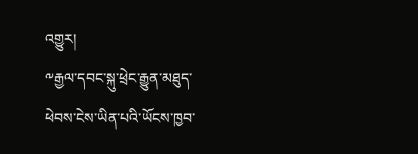འགྱུར།
༸རྒྱལ་དབང་སྐུ་ཕྲེང་རྒྱུན་མཐུད་ཕེབས་ངེས་ཡིན་པའི་ཡོངས་ཁྱབ་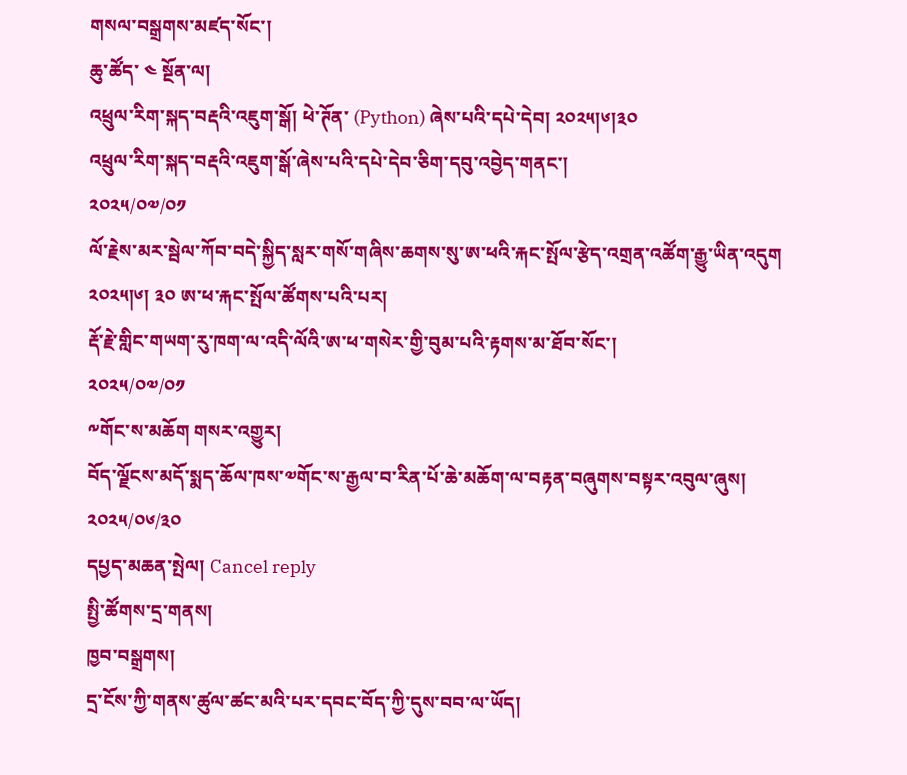གསལ་བསྒྲགས་མཛད་སོང་།
ཆུ་ཚོད་ ༤ སྔོན་ལ།
འཕྲུལ་རིག་སྐད་བརྡའི་འཇུག་སྒོ། ཕེ་ཊོན་ (Python) ཞེས་པའི་དཔེ་དེབ། ༢༠༢༥།༦།༣༠
འཕྲུལ་རིག་སྐད་བརྡའི་འཇུག་སྒོ་ཞེས་པའི་དཔེ་དེབ་ཅིག་དབུ་འབྱེད་གནང་།
༢༠༢༥/༠༧/༠༡
ལོ་རྗེས་མར་སྦེལ་ཀོབ་བདེ་སྐྱིད་སླར་གསོ་གཞིས་ཆགས་སུ་ཨ་ཕའི་རྐང་སྤོལ་རྩེད་འགྲན་འཚོག་རྒྱུ་ཡིན་འདུག ༢༠༢༥།༦། ༣༠ ཨ་ཕ་རྐང་སྤོལ་ཚོགས་པའི་པར།
རྡོ་རྗེ་གླིང་གཡག་རུ་ཁག་ལ་འདི་ལོའི་ཨ་ཕ་གསེར་གྱི་བུམ་པའི་རྟགས་མ་ཐོབ་སོང་།
༢༠༢༥/༠༧/༠༡
༸གོང་ས་མཆོག གསར་འགྱུར།
བོད་ལྗོངས་མདོ་སྨད་ཆོལ་ཁས་༧གོང་ས་རྒྱལ་བ་རིན་པོ་ཆེ་མཆོག་ལ་བརྟན་བཞུགས་བསྟར་འབུལ་ཞུས།
༢༠༢༥/༠༦/༣༠
དཔྱད་མཆན་སྤེལ། Cancel reply
སྤྱི་ཚོགས་དྲ་གནས།
ཁྱབ་བསྒྲགས།
དྲ་ངོས་ཀྱི་གནས་ཚུལ་ཚང་མའི་པར་དབང་བོད་ཀྱི་དུས་བབ་ལ་ཡོད།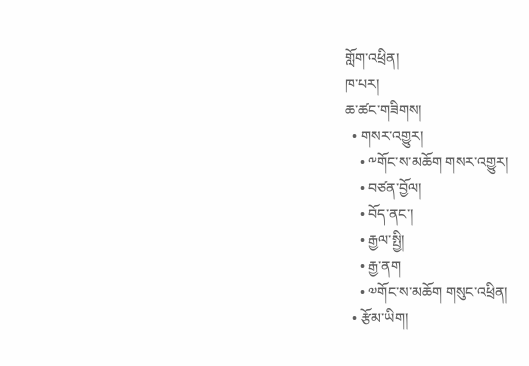གློག་འཕྲིན།
ཁ་པར།
ཆ་ཚང་གཟིགས།
  • གསར་འགྱུར།
    • ༸གོང་ས་མཆོག གསར་འགྱུར།
    • བཙན་བྱོལ།
    • བོད་ནང་།
    • རྒྱལ་སྤྱི།
    • རྒྱ་ནག
    • ༧གོང་ས་མཆོག གསུང་འཕྲིན།
  • རྩོམ་ཡིག།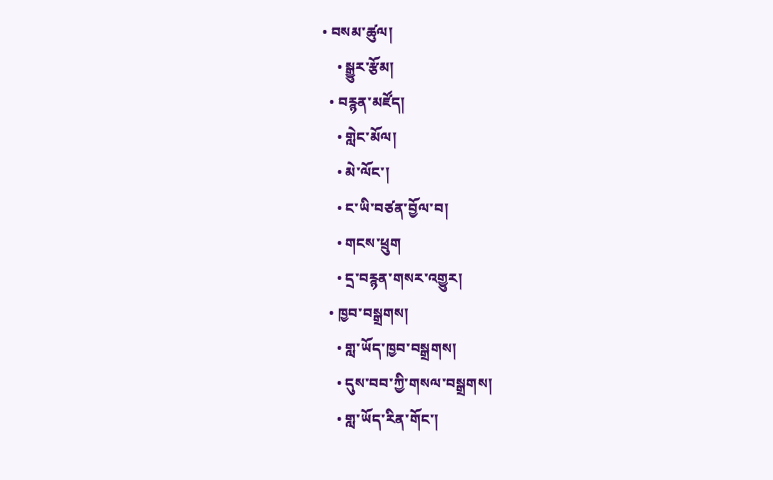• བསམ་ཚུལ།
    • སྒྱུར་རྩོམ།
  • བརྙན་མཛོད།
    • གླེང་མོལ།
    • མེ་ལོང་།
    • ང་ཡི་བཙན་བྱོལ་བ།
    • གངས་ཕྲུག
    • དྲ་བརྙན་གསར་འགྱུར།
  • ཁྱབ་བསྒྲགས།
    • གླ་ཡོད་ཁྱབ་བསྒྲགས།
    • དུས་བབ་ཀྱི་གསལ་བསྒྲགས།
    • གླ་ཡོད་རིན་གོང་།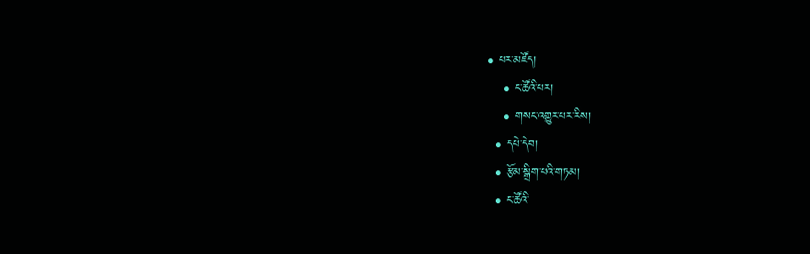• པར་མཛོད།
    • ང་ཚོའི་པར།
    • གསང་འགྱུར་པར་རིས།
  • དཔེ་དེབ།
  • རྩོམ་སྒྲིག་པའི་གཏམ།
  • ང་ཚོའི་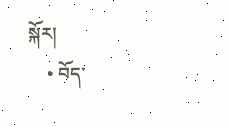སྐོར།
    • བོད་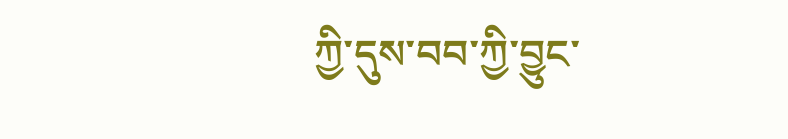ཀྱི་དུས་བབ་ཀྱི་བྱུང་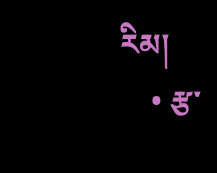རིམ།
    • རྩ་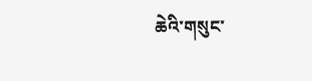ཆེའི་གསུང་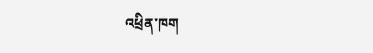འཕྲིན་ཁག